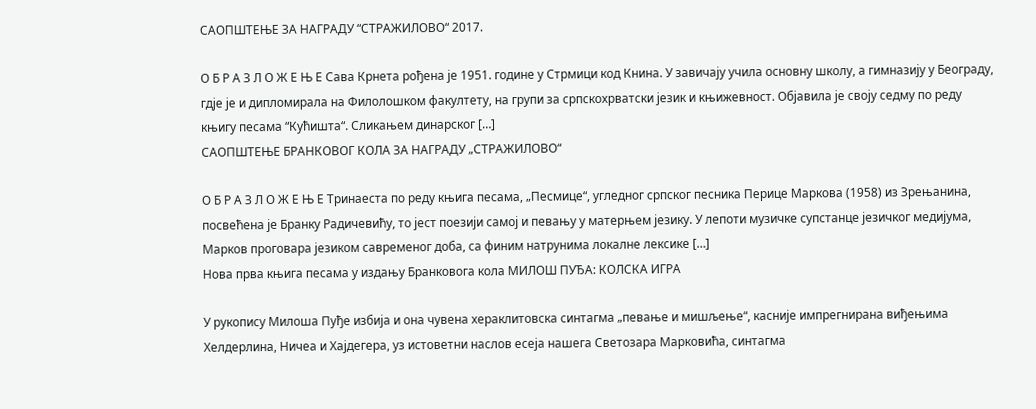САОПШТЕЊЕ ЗА НАГРАДУ “СТРАЖИЛОВО“ 2017.

О Б Р А З Л О Ж Е Њ Е Сава Крнета рођена је 1951. године у Стрмици код Книна. У завичају учила основну школу, а гимназију у Београду, гдје је и дипломирала на Филолошком факултету, на групи за српскохрватски језик и књижевност. Објавила је своју седму по реду књигу песама “Кућишта“. Сликањем динарског […]
САОПШТЕЊЕ БРАНКОВОГ КОЛА ЗА НАГРАДУ „СТРАЖИЛОВО“

О Б Р А З Л О Ж Е Њ Е Тринаеста по реду књига песама, „Песмице“, угледног српског песника Перице Маркова (1958) из Зрењанина, посвећена је Бранку Радичевићу, то јест поезији самој и певању у матерњем језику. У лепоти музичке супстанце језичког медијума, Марков проговара језиком савременог доба, са финим натрунима локалне лексике […]
Нова прва књига песама у издању Бранковога кола МИЛОШ ПУЂА: КОЛСКА ИГРА

У рукопису Милоша Пуђе избија и она чувена хераклитовска синтагма „певање и мишљење“, касније импрегнирана виђењима Хелдерлина, Ничеа и Хајдегера, уз истоветни наслов есеја нашега Светозара Марковића, синтагма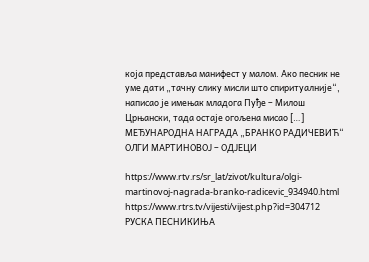која представља манифест у малом. Ако песник не уме дати „тачну слику мисли што спиритуалније“, написао је имењак младога Пуђе – Милош Црњански, тада остаје огољена мисао […]
МЕЂУНАРОДНА НАГРАДА „БРАНКО РАДИЧЕВИЋ“ ОЛГИ МАРТИНОВОЈ – ОДЈЕЦИ

https://www.rtv.rs/sr_lat/zivot/kultura/olgi-martinovoj-nagrada-branko-radicevic_934940.html https://www.rtrs.tv/vijesti/vijest.php?id=304712
РУСКА ПЕСНИКИЊА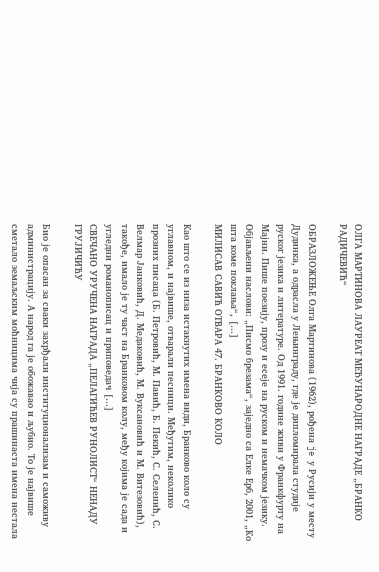ОЛГА МАРТИНОВА ЛАУРЕАТ МЕЂУНАРОДНЕ НАГРАДЕ „БРАНКО РАДИЧЕВИЋ“

ОБРАЗЛОЖЕЊЕ Олга Мартинова (1962), рођена je у Русији у месту Дудинка, а одрасла у Лењинграду, где је дипломирала студије руског језика и литературе. Од 1991. године живи у Франкфурту на Мајни. Пише поезију, прозу и есеје на руском и немачком језику. Објављени наслови: „Писмо брезама“, заједно са Елке Ерб, 2001, „Ко шта коме поклања“, […]
МИЛИСАВ САВИЋ ОТВАРА 47. БРАНКОВО КОЛО

Као што се из низа истакнутих имена види, Бранково коло су углавном, и највише, отварали песници. Међутим, неколико прозних писаца (Б. Петровић, М. Павић, Б. Пекић, С. Селенић, С. Велмар Јанковић, Д. Медаковић, М. Вуксановић и М. Витезовић), такође, имало је ту част на Бранковом колу, међу којима је сада и угледни романописац и приповедач […]
СВЕЧАНО УРУЧЕНА НАГРАДА „ПЕЛАГИЋЕВ РУНОЛИСТ“ НЕНАДУ ГРУЈИЧИЋУ

Био је опасан за сваки захрђали институционализам и саможиву администрацију. А народ га је обожавао и љубио. То је највише сметало земаљским моћницима чија су прашинаста имена нестала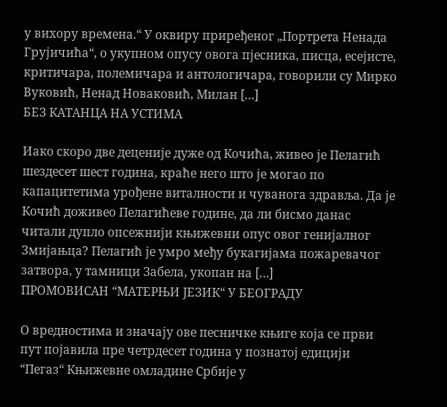у вихору времена.“ У оквиру приређеног „Портрета Ненада Грујичића“, о укупном опусу овога пјесника, писца, есејисте, критичара, полемичара и антологичара, говорили су Мирко Вуковић, Ненад Новаковић, Милан […]
БЕЗ КАТАНЦА НА УСТИМА

Иако скоро две деценије дуже од Кочића, живео је Пелагић шездесет шест година, краће него што је могао по капацитетима урођене виталности и чуванога здравља. Да је Кочић доживео Пелагићеве године, да ли бисмо данас читали дупло опсежнији књижевни опус овог генијалног Змијањца? Пелагић је умро међу букагијама пожаревачог затвора, у тамници Забела, укопан на […]
ПРОМОВИСАН “МАТЕРЊИ ЈЕЗИК“ У БЕОГРАДУ

О вредностима и значају ове песничке књиге која се први пут појавила пре четрдесет година у познатој едицији “Пегаз“ Књижевне омладине Србије у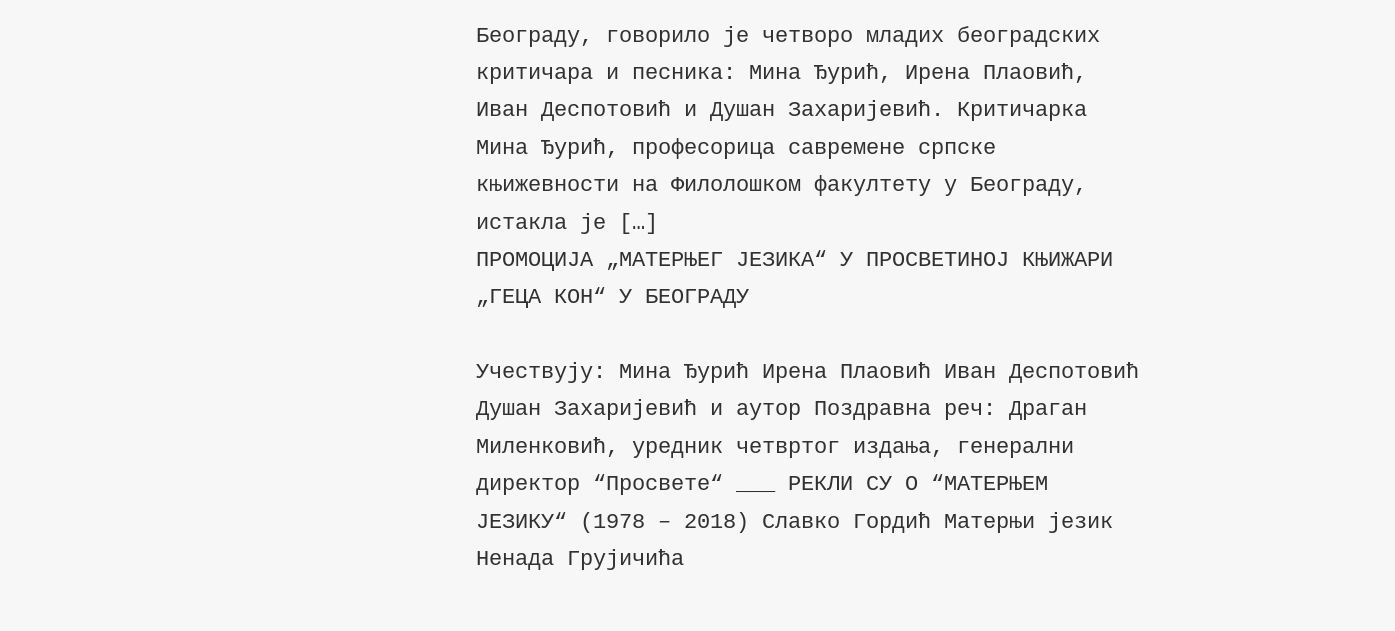Београду, говорило је четворо младих београдских критичара и песника: Мина Ђурић, Ирена Плаовић, Иван Деспотовић и Душан Захаријевић. Критичарка Мина Ђурић, професорица савремене српске књижевности на Филолошком факултету у Београду, истакла је […]
ПРОМОЦИЈА „МАТЕРЊЕГ ЈЕЗИКА“ У ПРОСВЕТИНОЈ КЊИЖАРИ „ГЕЦА КОН“ У БЕОГРАДУ

Учествују: Мина Ђурић Ирена Плаовић Иван Деспотовић Душан Захаријевић и аутор Поздравна реч: Драган Миленковић, уредник четвртог издања, генерални директор “Просвете“ ___ РЕКЛИ СУ О “МАТЕРЊЕМ ЈЕЗИКУ“ (1978 – 2018) Славко Гордић Матерњи језик Ненада Грујичића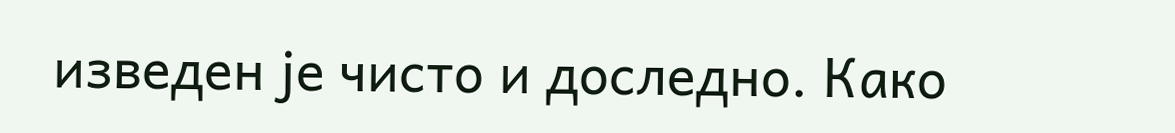изведен је чисто и доследно. Како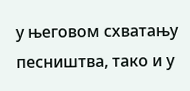у његовом схватању песништва, тако и у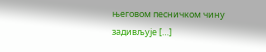његовом песничком чину задивљује […]